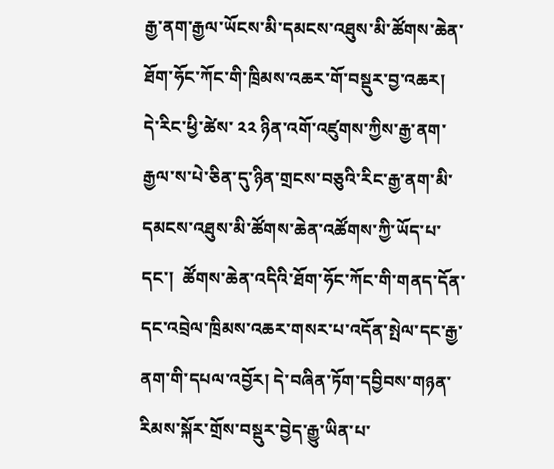རྒྱ་ནག་རྒྱལ་ཡོངས་མི་དམངས་འཐུས་མི་ཚོགས་ཆེན་ཐོག་ཧོང་ཀོང་གི་ཁྲིམས་འཆར་གོ་བསྡུར་བྱ་འཆར།
དེ་རིང་ཕྱི་ཚེས་ ༢༢ ཉིན་འགོ་འཛུགས་ཀྱིས་རྒྱ་ནག་རྒྱལ་ས་པེ་ཅིན་དུ་ཉིན་གྲངས་བཅུའི་རིང་རྒྱ་ནག་མི་དམངས་འཐུས་མི་ཚོགས་ཆེན་འཚོགས་ཀྱི་ཡོད་པ་དང་།  ཚོགས་ཆེན་འདིའི་ཐོག་ཧོང་ཀོང་གི་གནད་དོན་དང་འབྲེལ་ཁྲིམས་འཆར་གསར་པ་འདོན་སྤེལ་དང་རྒྱ་ནག་གི་དཔལ་འབྱོར། དེ་བཞིན་ཏོག་དབྱིབས་གཉན་རིམས་སྐོར་གྲོས་བསྡུར་བྱེད་རྒྱུ་ཡིན་པ་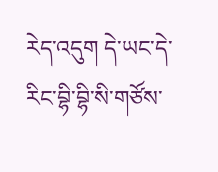རེད་འདུག དེ་ཡང་དེ་རིང་བྷི་བྷི་སི་གཙོས་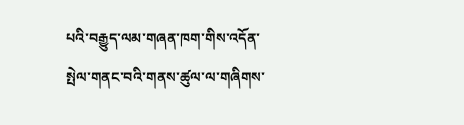པའི་བརྒྱུད་ལམ་གཞན་ཁག་གིས་འདོན་སྤེལ་གནང་བའི་གནས་ཚུལ་ལ་གཞིགས་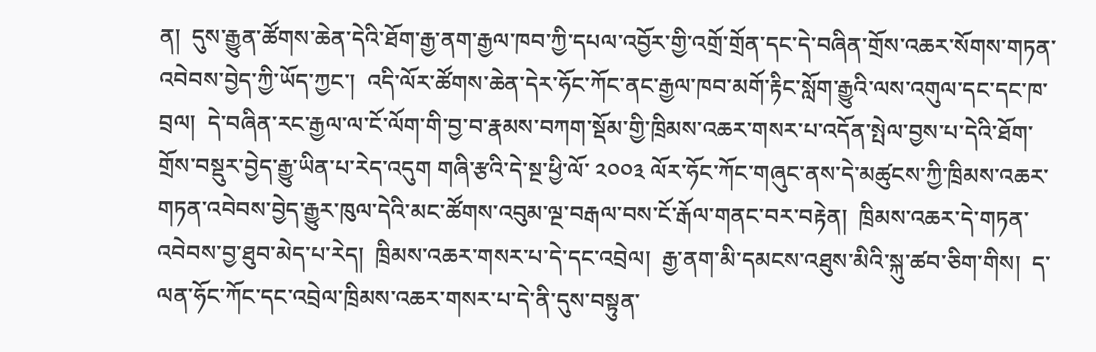ན།  དུས་རྒྱུན་ཚོགས་ཆེན་དེའི་ཐོག་རྒྱ་ནག་རྒྱལ་ཁབ་ཀྱི་དཔལ་འབྱོར་གྱི་འགྲོ་གྲོན་དང་དེ་བཞིན་གྲོས་འཆར་སོགས་གཏན་འབེབས་བྱེད་ཀྱི་ཡོད་ཀྱང་།  འདི་ལོར་ཚོགས་ཆེན་དེར་ཧོང་ཀོང་ནང་རྒྱལ་ཁབ་མགོ་རྟིང་སློག་རྒྱུའི་ལས་འགུལ་དང་དང་ཁ་བྲལ།  དེ་བཞིན་རང་རྒྱལ་ལ་ངོ་ལོག་གི་བྱ་བ་རྣམས་བཀག་སྡོམ་གྱི་ཁྲིམས་འཆར་གསར་པ་འདོན་སྤེལ་བྱས་པ་དེའི་ཐོག་གྲོས་བསྡུར་བྱེད་རྒྱུ་ཡིན་པ་རེད་འདུག གཞི་རྩའི་དེ་སྔ་ཕྱི་ལོ་ ༢༠༠༣ ལོར་ཧོང་ཀོང་གཞུང་ནས་དེ་མཚུངས་ཀྱི་ཁྲིམས་འཆར་གཏན་འབེབས་བྱེད་རྒྱུར་ཁུལ་དེའི་མང་ཚོགས་འབུམ་ལྔ་བརྒལ་བས་ངོ་རྒོལ་གནང་བར་བརྟེན།  ཁྲིམས་འཆར་དེ་གཏན་འབེབས་བྱ་ཐུབ་མེད་པ་རེད།  ཁྲིམས་འཆར་གསར་པ་དེ་དང་འབྲེལ།  རྒྱ་ནག་མི་དམངས་འཐུས་མིའི་སྐུ་ཚབ་ཅིག་གིས།  ད་ལན་ཧོང་ཀོང་དང་འབྲེལ་ཁྲིམས་འཆར་གསར་པ་དེ་ནི་དུས་བསྟུན་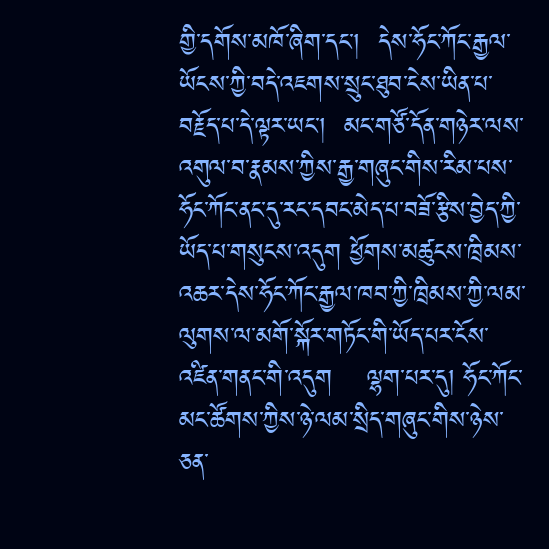གྱི་དགོས་མཁོ་ཞིག་དང་།  དེས་ཧོང་ཀོང་རྒྱལ་ཡོངས་ཀྱི་བདེ་འཇགས་སྲུང་ཐུབ་ངེས་ཡིན་པ་བརྗོད་པ་དེ་ལྟར་ཡང་།  མང་གཙོ་དོན་གཉེར་ལས་འགུལ་བ་རྣམས་ཀྱིས་རྒྱ་གཞུང་གིས་རིམ་པས་ཧོང་ཀོང་ནང་དུ་རང་དབང་མེད་པ་བཟོ་རྩིས་བྱེད་ཀྱི་ཡོད་པ་གསུངས་འདུག ཕྱོགས་མཚུངས་ཁྲིམས་འཆར་དེས་ཧོང་ཀོང་རྒྱལ་ཁབ་ཀྱི་ཁྲིམས་ཀྱི་ལམ་ལུགས་ལ་མགོ་སྐོར་གཏོང་གི་ཡོད་པར་ངོས་འཛིན་གནང་གི་འདུག    ལྷག་པར་དུ། ཧོང་ཀོང་མང་ཚོགས་ཀྱིས་ཉེ་ལམ་སྲིད་གཞུང་གིས་ཉེས་ཅན་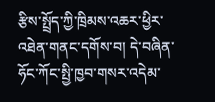རྩིས་སྤྲོད་ཀྱི་ཁྲིམས་འཆར་ཕྱིར་འཐེན་གནང་དགོས་བ། དེ་བཞིན་ཧོང་ཀོང་སྤྱི་ཁྱབ་གསར་འདེམ་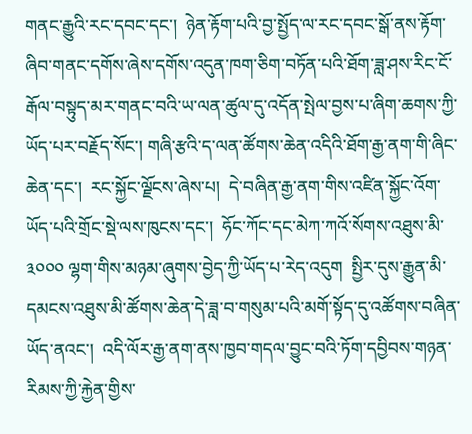གནང་རྒྱུའི་རང་དབང་དང་།  ཉེན་རྟོག་པའི་བྱ་སྤྱོད་ལ་རང་དབང་སྒོ་ནས་རྟོག་ཞིབ་གནང་དགོས་ཞེས་དགོས་འདུན་ཁག་ཅིག་བཏོན་པའི་ཐོག་ཟླ་ཤས་རིང་ངོ་རྒོལ་བསྟུད་མར་གནང་བའི་ཡ་ལན་ཚུལ་དུ་འདོན་སྤེལ་བྱས་པ་ཞིག་ཆགས་ཀྱི་ཡོད་པར་བརྗོད་སོང་། གཞི་རྩའི་ད་ལན་ཚོགས་ཆེན་འདིའི་ཐོག་རྒྱ་ནག་གི་ཞིང་ཆེན་དང་།  རང་སྐྱོང་ལྗོངས་ཞེས་པ།  དེ་བཞིན་རྒྱ་ནག་གིས་འཛིན་སྐྱོང་འོག་ཡོད་པའི་གྲོང་སྡེ་ལས་ཁུངས་དང་།  ཧོང་ཀོང་དང་མེཀ་ཀའོ་སོགས་འཐུས་མི་ ༣༠༠༠ ལྷག་གིས་མཉམ་ཞུགས་བྱེད་ཀྱི་ཡོད་པ་རེད་འདུག  སྤྱིར་དུས་རྒྱུན་མི་དམངས་འཐུས་མི་ཚོགས་ཆེན་དེ་ཟླ་བ་གསུམ་པའི་མགོ་སྟོད་དུ་འཚོགས་བཞིན་ཡོད་ནའང་།  འདི་ལོར་རྒྱ་ནག་ནས་ཁྱབ་གདལ་བྱུང་བའི་ཏོག་དབྱིབས་གཉན་རིམས་ཀྱི་རྐྱེན་གྱིས་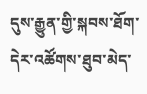དུས་རྒྱུན་གྱི་སྐབས་ཐོག་དེར་འཚོགས་ཐུབ་མེད་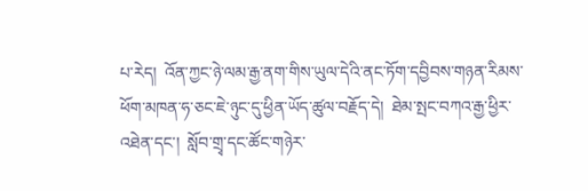པ་རེད།  འོན་ཀྱང་ཉེ་ལམ་རྒྱ་ནག་གིས་ཡུལ་དེའི་ནང་ཏོག་དབྱིབས་གཉན་རིམས་ཕོག་མཁན་ཧ་ཅང་ཇེ་ཉུང་དུ་ཕྱིན་ཡོད་ཚུལ་བརྗོད་དེ།  ཐེམ་སྤང་བཀའ་རྒྱ་ཕྱིར་འཐེན་དང་།  སློབ་གྲྭ་དང་ཚོང་གཉེར་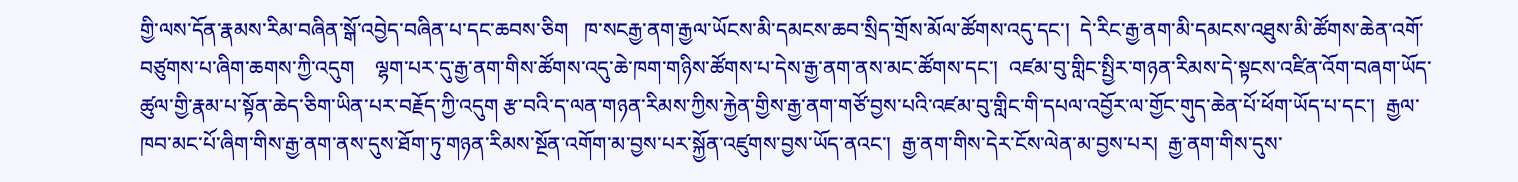གྱི་ལས་དོན་རྣམས་རིམ་བཞིན་སྒོ་འབྱེད་བཞིན་པ་དང་ཆབས་ཅིག   ཁ་སངརྒྱ་ནག་རྒྱལ་ཡོངས་མི་དམངས་ཆབ་སྲིད་གྲོས་མོལ་ཚོགས་འདུ་དང་།  དེ་རིང་རྒྱ་ནག་མི་དམངས་འཐུས་མི་ཚོགས་ཆེན་འགོ་བཙུགས་པ་ཞིག་ཆགས་ཀྱི་འདུག    ལྷག་པར་དུ་རྒྱ་ནག་གིས་ཚོགས་འདུ་ཆེ་ཁག་གཉིས་ཚོགས་པ་དེས་རྒྱ་ནག་ནས་མང་ཚོགས་དང་།  འཛམ་བུ་གླིང་སྤྱིར་གཉན་རིམས་དེ་སྟངས་འཛིན་འོག་བཞག་ཡོད་ཚུལ་གྱི་རྣམ་པ་སྟོན་ཆེད་ཅིག་ཡིན་པར་བརྗོད་ཀྱི་འདུག རྩ་བའི་ད་ལན་གཉན་རིམས་ཀྱིས་རྐྱེན་གྱིས་རྒྱ་ནག་གཙོ་བྱས་པའི་འཛམ་བུ་གླིང་གི་དཔལ་འབྱོར་ལ་གྱོང་གུད་ཆེན་པོ་ཕོག་ཡོད་པ་དང་།  རྒྱལ་ཁབ་མང་པོ་ཞིག་གིས་རྒྱ་ནག་ནས་དུས་ཐོག་ཏུ་གཉན་རིམས་སྔོན་འགོག་མ་བྱས་པར་སྐྱོན་འཛུགས་བྱས་ཡོད་ནའང་།  རྒྱ་ནག་གིས་དེར་ངོས་ལེན་མ་བྱས་པར།  རྒྱ་ནག་གིས་དུས་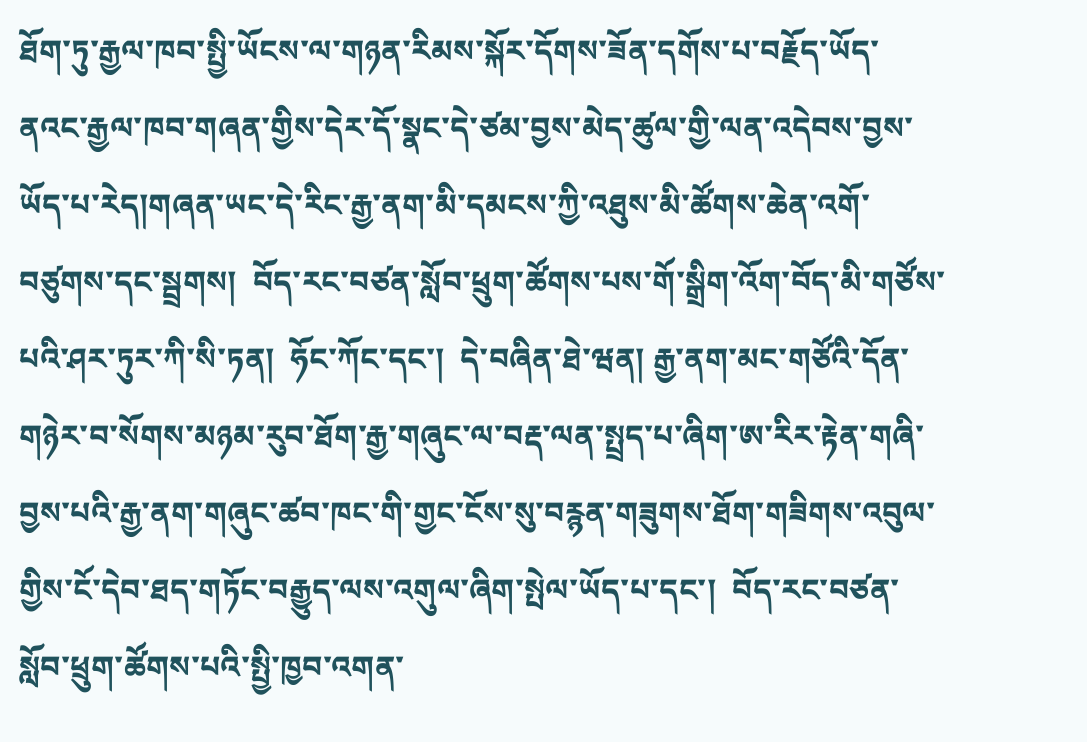ཐོག་ཏུ་རྒྱལ་ཁབ་སྤྱི་ཡོངས་ལ་གཉན་རིམས་སྐོར་དོགས་ཟོན་དགོས་པ་བརྗོད་ཡོད་ནའང་རྒྱལ་ཁབ་གཞན་གྱིས་དེར་དོ་སྣང་དེ་ཙམ་བྱས་མེད་ཚུལ་གྱི་ལན་འདེབས་བྱས་ཡོད་པ་རེད།གཞན་ཡང་དེ་རིང་རྒྱ་ནག་མི་དམངས་ཀྱི་འཐུས་མི་ཚོགས་ཆེན་འགོ་བཙུགས་དང་སྦྲགས།  བོད་རང་བཙན་སློབ་ཕྲུག་ཚོགས་པས་གོ་སྒྲིག་འོག་བོད་མི་གཙོས་པའི་ཤར་ཏུར་ཀི་སི་ཏན།  ཧོང་ཀོང་དང་།  དེ་བཞིན་ཐེ་ཝན། རྒྱ་ནག་མང་གཙོའི་དོན་གཉེར་བ་སོགས་མཉམ་རུབ་ཐོག་རྒྱ་གཞུང་ལ་བརྡ་ལན་སྤྲད་པ་ཞིག་ཨ་རིར་རྟེན་གཞི་བྱས་པའི་རྒྱ་ནག་གཞུང་ཚབ་ཁང་གི་གྱང་ངོས་སུ་བརྙན་གཟུགས་ཐོག་གཟིགས་འབུལ་གྱིས་ངོ་དེབ་ཐད་གཏོང་བརྒྱུད་ལས་འགུལ་ཞིག་སྤེལ་ཡོད་པ་དང་།  བོད་རང་བཙན་སློབ་ཕྲུག་ཚོགས་པའི་སྤྱི་ཁྱབ་འགན་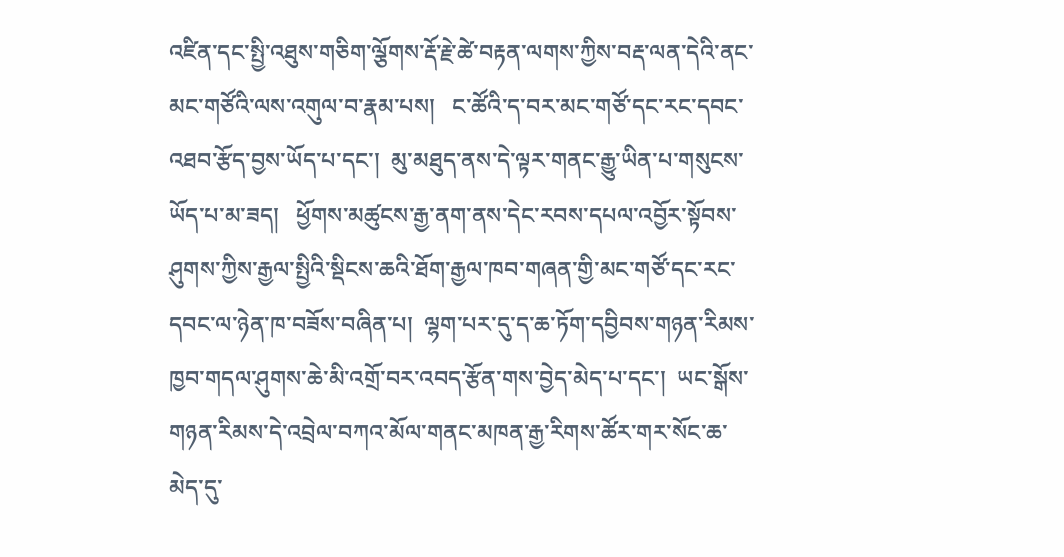འཛིན་དང་སྤྱི་འཐུས་གཅིག་ལྕོགས་རྡོ་རྗེ་ཚེ་བརྟན་ལགས་ཀྱིས་བརྡ་ལན་དེའི་ནང་མང་གཙོའི་ལས་འགུལ་བ་རྣམ་པས།   ང་ཚོའི་ད་བར་མང་གཙོ་དང་རང་དབང་འཐབ་རྩོད་བྱས་ཡོད་པ་དང་།  མུ་མཐུད་ནས་དེ་ལྟར་གནང་རྒྱུ་ཡིན་པ་གསུངས་ཡོད་པ་མ་ཟད།   ཕྱོགས་མཚུངས་རྒྱ་ནག་ནས་དེང་རབས་དཔལ་འབྱོར་སྟོབས་ཤུགས་ཀྱིས་རྒྱལ་སྤྱིའི་སྡིངས་ཆའི་ཐོག་རྒྱལ་ཁབ་གཞན་གྱི་མང་གཙོ་དང་རང་དབང་ལ་ཉེན་ཁ་བཟོས་བཞིན་པ།  ལྷག་པར་དུ་ད་ཆ་ཏོག་དབྱིབས་གཉན་རིམས་ཁྱབ་གདལ་ཤུགས་ཆེ་མི་འགྲོ་བར་འབད་རྩོན་གས་བྱེད་མེད་པ་དང་།  ཡང་སྒོས་གཉན་རིམས་དེ་འབྲེལ་བཀའ་མོལ་གནང་མཁན་རྒྱ་རིགས་ཚོར་གར་སོང་ཆ་མེད་དུ་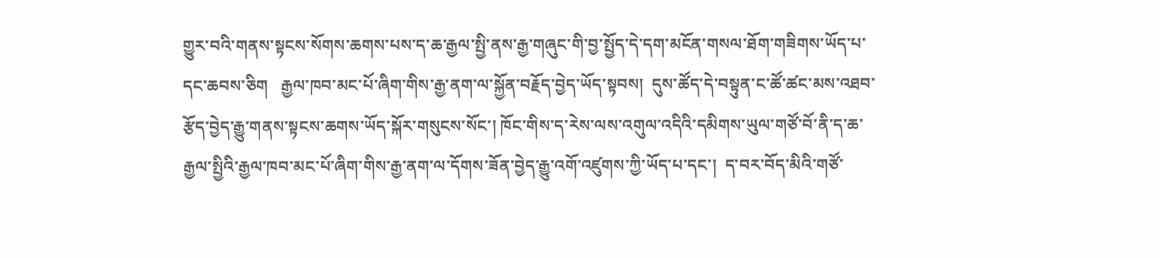གྱུར་བའི་གནས་སྟངས་སོགས་ཆགས་པས་ད་ཆ་རྒྱལ་སྤྱི་ནས་རྒྱ་གཞུང་གི་བྱ་སྤྱོད་དེ་དག་མངོན་གསལ་ཐོག་གཟིགས་ཡོད་པ་དང་ཆབས་ཅིག   རྒྱལ་ཁབ་མང་པོ་ཞིག་གིས་རྒྱ་ནག་ལ་སྐྱོན་བརྗོད་བྱེད་ཡོད་སྟབས།  དུས་ཚོད་དེ་བསྟུན་ང་ཚོ་ཚང་མས་འཐབ་རྩོད་བྱེད་རྒྱུ་གནས་སྟངས་ཆགས་ཡོད་སྐོར་གསུངས་སོང་། ཁོང་གིས་ད་རེས་ལས་འགུལ་འདིའི་དམིགས་ཡུལ་གཙོ་བོ་ནི་ད་ཆ་རྒྱལ་སྤྱིའི་རྒྱལ་ཁབ་མང་པོ་ཞིག་གིས་རྒྱ་ནག་ལ་དོགས་ཟོན་བྱེད་རྒྱུ་འགོ་འཛུགས་ཀྱི་ཡོད་པ་དང་།  ད་བར་བོད་མིའི་གཙོ་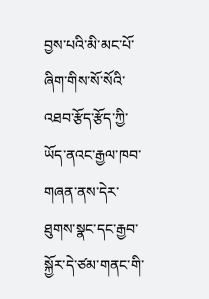བྱས་པའི་མི་མང་པོ་ཞིག་གིས་སོ་སོའི་འཐབ་རྩོད་རྩོད་ཀྱི་ཡོད་ནའང་རྒྱལ་ཁབ་གཞན་ནས་དེར་ཐུགས་སྣང་དང་རྒྱབ་སྐྱོར་དེ་ཙམ་གནང་གི་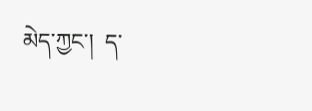མེད་ཀྱང་།  ད་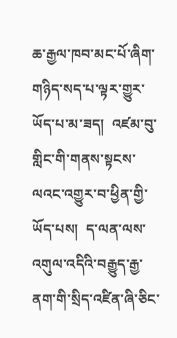ཆ་རྒྱལ་ཁབ་མང་པོ་ཞིག་གཉིད་སད་པ་ལྟར་གྱུར་ཡོད་པ་མ་ཟད།  འཛམ་བུ་གླིང་གི་གནས་སྟངས་ལའང་འགྱུར་བ་ཕྱིན་གྱི་ཡོད་པས།  ད་ལན་ལས་འགུལ་འདིའི་བརྒྱུད་རྒྱ་ནག་གི་སྲིད་འཛིན་ཞི་ཅིང་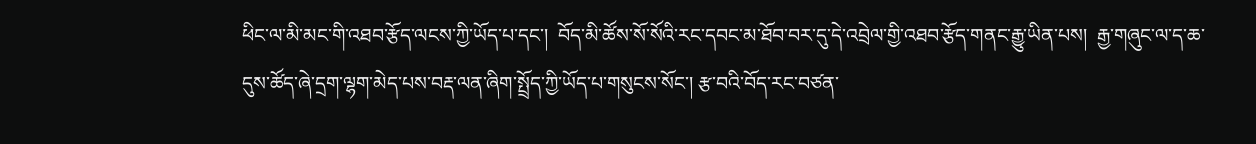ཕིང་ལ་མི་མང་གི་འཐབ་རྩོད་ལངས་ཀྱི་ཡོད་པ་དང་།  བོད་མི་ཚོས་སོ་སོའི་རང་དབང་མ་ཐོབ་བར་དུ་དེ་འབྲེལ་གྱི་འཐབ་རྩོད་གནང་རྒྱུ་ཡིན་པས།  རྒྱ་གཞུང་ལ་ད་ཆ་དུས་ཚོད་ཞེ་དྲག་ལྷག་མེད་པས་བརྡ་ལན་ཞིག་སྤྲོད་ཀྱི་ཡོད་པ་གསུངས་སོང་། རྩ་བའི་བོད་རང་བཙན་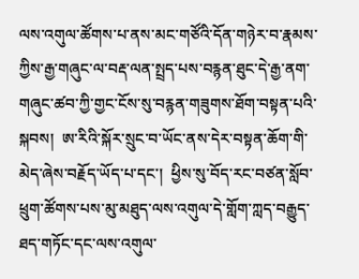ལས་འགུལ་ཚོགས་པ་ནས་མང་གཙོའི་དོན་གཉེར་བ་རྣམས་ཀྱིས་རྒྱ་གཞུང་ལ་བརྡ་ལན་སྤྲད་པས་བརྙན་ཐུང་དེ་རྒྱ་ནག་གཞུང་ཚབ་ཀྱི་གྱང་ངོས་སུ་བརྙན་གཟུགས་ཐོག་བསྟན་པའི་སྐབས།  ཨ་རིའི་སྐོར་སྲུང་བ་ཡོང་ནས་དེར་བསྟན་ཆོག་གི་མེད་ཞེས་བརྗོད་ཡོད་པ་དང་།  ཕྱིས་སུ་བོད་རང་བཙན་སློབ་ཕྲུག་ཚོགས་པས་མུ་མཐུད་ལས་འགུལ་དེ་གློག་ཀླད་བརྒྱུད་ཐད་གཏོང་དང་ལས་འགུལ་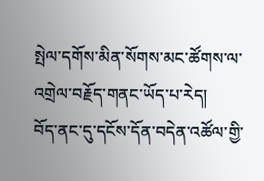སྤེལ་དགོས་མིན་སོགས་མང་ཚོགས་ལ་འགྲེལ་བརྗོད་གནང་ཡོད་པ་རེད།
བོད་ནང་དུ་དངོས་དོན་བདེན་འཚོལ་གྱི་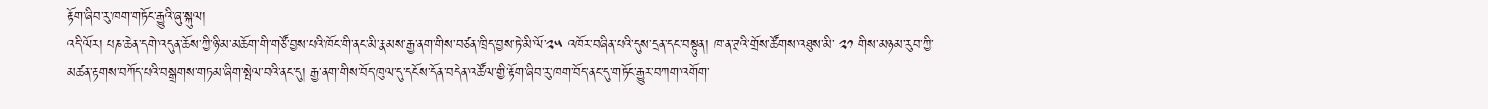རྟོག་ཞིབ་རུ་ཁག་གཏོང་རྒྱུའི་ཞུ་སྐུལ།
འདི་ལོར། པཎ་ཆེན་དགེ་འདུན་ཆོས་ཀྱི་ཉི་མ་མཆོག་གི་གཙོ་བྱས་པའི་ཁོང་གི་ནང་མི་རྣམས་རྒྱ་ནག་གིས་བཙན་ཁྲིད་བྱས་ཏེ་མི་ལོ་༢༥ འཁོར་བཞིན་པའི་དུས་དྲན་དང་བསྟུན། ཁ་ན་ཊྲའི་གྲོས་ཚོགས་འཐུས་མི་ ༢༡ གིས་མཉམ་རུབ་ཀྱི་མཚན་རྟགས་བཀོད་པའི་བསྒྲགས་གཏམ་ཞིག་སྤེལ་བའི་ནང་དུ། རྒྱ་ནག་གིས་བོད་ཁུལ་དུ་དངོས་དོན་བདེན་འཚོལ་གྱི་རྟོག་ཞིབ་རུ་ཁག་བོད་ནང་དུ་གཏོང་རྒྱུར་བཀག་འགོག་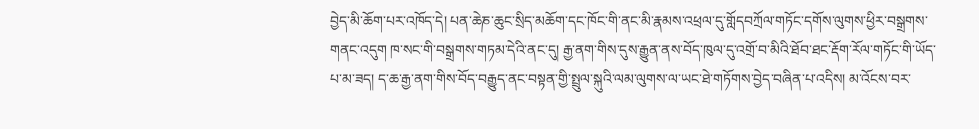བྱེད་མི་ཆོག་པར་འཁོད་དེ། པན་ཆེཎ་ཆུང་སྲིད་མཆོག་དང་ཁོང་གི་ནང་མི་རྣམས་འཕྲལ་དུ་གློདབཀྲོལ་གཏོང་དགོས་ལུགས་ཕྱིར་བསྒྲགས་གནང་འདུག ཁ་སང་གི་བསྒྲགས་གཏམ་དེའི་ནང་དུ། རྒྱ་ནག་གིས་དུས་རྒྱུན་ནས་བོད་ཁུལ་དུ་འགྲོ་བ་མིའི་ཐོབ་ཐང་རྡོག་རོལ་གཏོང་གི་ཡོད་པ་མ་ཟད། ད་ཆ་རྒྱ་ནག་གིས་བོད་བརྒྱུད་ནང་བསྟན་གྱི་སྤྲུལ་སྐུའི་ལམ་ལུགས་ལ་ཡང་ཐེ་གཏོགས་བྱེད་བཞིན་པ་འདིས། མ་འོངས་བར་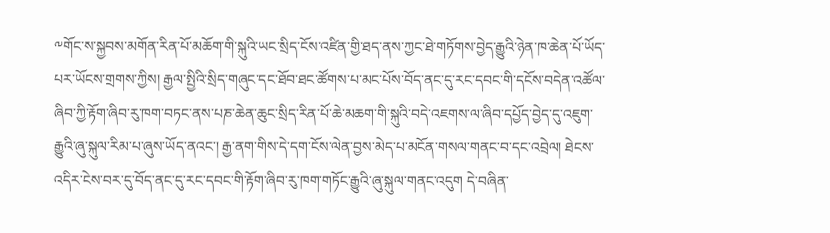༸གོང་ས་སྐྱབས་མགོན་རིན་པོ་མཆོག་གི་སྐུའི་ཡང་སྲིད་ངོས་འཛིན་གྱི་ཐད་ནས་ཀྱང་ཐེ་གཏོགས་བྱེད་རྒྱུའི་ཉེན་ཁ་ཆེན་པོ་ཡོད་པར་ཡོངས་གྲགས་ཀྱིས། རྒྱལ་སྤྱིའི་སྲིད་གཞུང་དང་ཐོབ་ཐང་ཚོགས་པ་མང་པོས་བོད་ནང་དུ་རང་དབང་གི་དངོས་བདེན་འཚོལ་ཞིབ་ཀྱི་རྟོག་ཞིབ་རུ་ཁག་བཏང་ནས་པཎ་ཆེན་ཆུང་སྲིད་རིན་པོ་ཆེ་མཆག་གི་སྐུའི་བདེ་འཇགས་ལ་ཞིབ་དཔྱོད་བྱེད་དུ་འཇུག་རྒྱུའི་ཞུ་སྐུལ་རིམ་པ་ཞུས་ཡོད་ནའང་། རྒྱ་ནག་གིས་དེ་དག་ངོས་ལེན་བྱས་མེད་པ་མངོན་གསལ་གནང་བ་དང་འབྲེལ། ཐེངས་འདིར་ངེས་བར་དུ་བོད་ནང་དུ་རང་དབང་གི་རྟོག་ཞིབ་རུ་ཁག་གཏོང་རྒྱུའི་ཞུ་སྐུལ་གནང་འདུག དེ་བཞིན་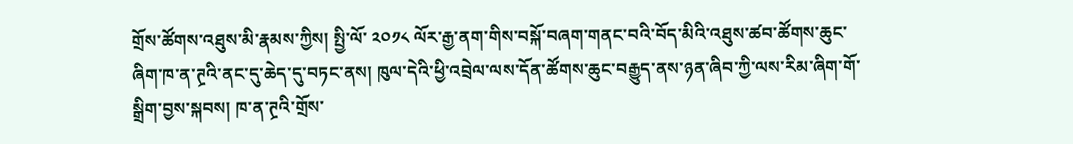གྲོས་ཚོགས་འཐུས་མི་རྣམས་ཀྱིས། སྤྱི་ལོ་ ༢༠༡༨ ལོར་རྒྱ་ནག་གིས་བསྐོ་བཞག་གནང་བའི་བོད་མིའི་འཐུས་ཚབ་ཚོགས་ཆུང་ཞིག་ཁ་ན་ཊྲའི་ནང་དུ་ཆེད་དུ་བཏང་ནས། ཁུལ་དེའི་ཕྱི་འབྲེལ་ལས་དོན་ཚོགས་ཆུང་བརྒྱུད་ནས་ཉན་ཞིབ་ཀྱི་ལས་རིམ་ཞིག་གོ་སྒྲིག་བྱས་སྐབས། ཁ་ན་ཊྲའི་གྲོས་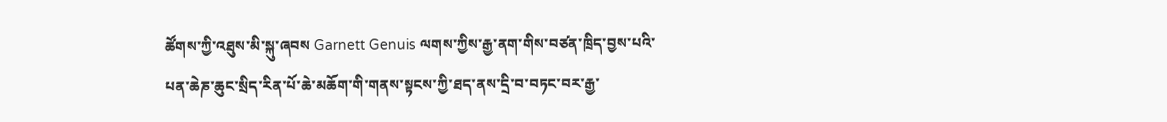ཚོགས་ཀྱི་འཐུས་མི་སྐུ་ཞབས Garnett Genuis ལགས་ཀྱིས་རྒྱ་ནག་གིས་བཙན་ཁྲིད་བྱས་པའི་པན་ཆེཎ་ཆུང་སྲིད་རིན་པོ་ཆེ་མཆོག་གི་གནས་སྟངས་ཀྱི་ཐད་ནས་དྲི་བ་བཏང་བར་རྒྱ་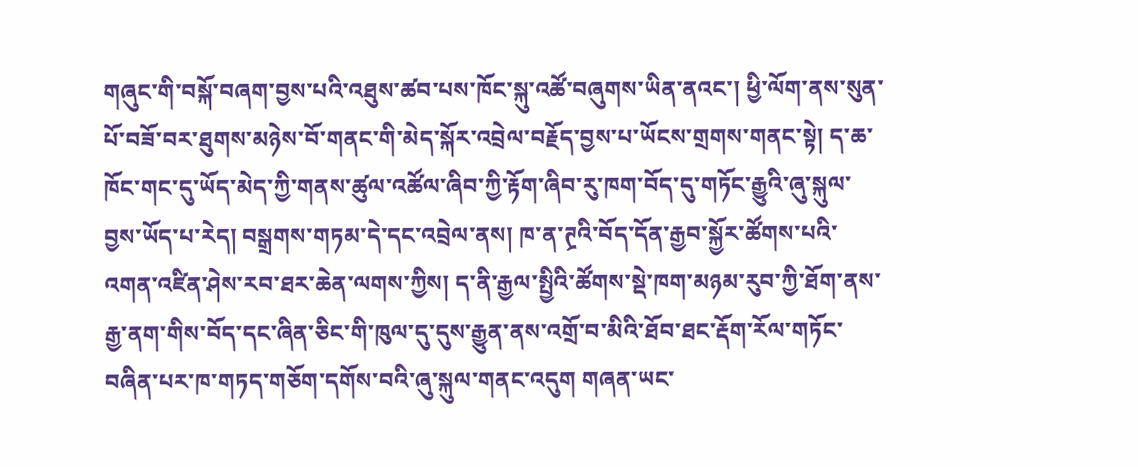གཞུང་གི་བསྐོ་བཞག་བྱས་པའི་འཐུས་ཚབ་པས་ཁོང་སྐུ་འཚོ་བཞུགས་ཡིན་ནའང་། ཕྱི་ལོག་ནས་སུན་པོ་བཟོ་བར་ཐུགས་མཉེས་བོ་གནང་གི་མེད་སྐོར་འབྲེལ་བརྗོད་བྱས་པ་ཡོངས་གྲགས་གནང་སྟེ། ད་ཆ་ཁོང་གང་དུ་ཡོད་མེད་ཀྱི་གནས་ཚུལ་འཚོལ་ཞིབ་ཀྱི་རྟོག་ཞིབ་རུ་ཁག་བོད་དུ་གཏོང་རྒྱུའི་ཞུ་སྐུལ་བྱས་ཡོད་པ་རེད། བསྒྲགས་གཏམ་དེ་དང་འབྲེལ་ནས། ཁ་ན་ཊྲའི་བོད་དོན་རྒྱབ་སྐྱོར་ཚོགས་པའི་འགན་འཛིན་ཤེས་རབ་ཐར་ཆེན་ལགས་ཀྱིས། ད་ནི་རྒྱལ་སྤྱིའི་ཚོགས་སྡེ་ཁག་མཉམ་རུབ་ཀྱི་ཐོག་ནས་རྒྱ་ནག་གིས་བོད་དང་ཞིན་ཅིང་གི་ཁུལ་དུ་དུས་རྒྱུན་ནས་འགྲོ་བ་མིའི་ཐོབ་ཐང་རྡོག་རོལ་གཏོང་བཞིན་པར་ཁ་གཏད་གཅོག་དགོས་བའི་ཞུ་སྐུལ་གནང་འདུག གཞན་ཡང་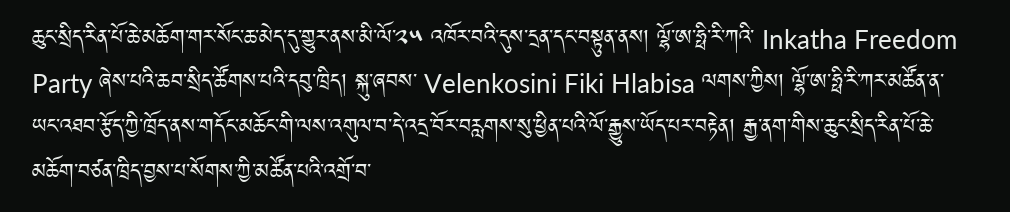ཆུང་སྲིད་རིན་པོ་ཆེ་མཆོག་གར་སོང་ཆ་མེད་དུ་གྱུར་ནས་མི་ལོ་༢༥ འཁོར་བའི་དུས་དྲན་དང་བསྟུན་ནས། ལྷོ་ཨ་ཧྥི་རི་ཀའི་ Inkatha Freedom Party ཞེས་པའི་ཆབ་སྲིད་ཚོགས་པའི་དབུ་ཁྲིད། སྐུ་ཞབས་ Velenkosini Fiki Hlabisa ལགས་ཀྱིས། ལྷོ་ཨ་ཧྥི་རི་ཀར་མཚོན་ན་ཡང་འཐབ་རྩོད་ཀྱི་ཁྲོད་ནས་གདོང་མཆོང་གི་ལས་འགུལ་བ་དེ་འདྲ་བོར་བརླགས་སུ་ཕྱིན་པའི་ལོ་རྒྱུས་ཡོད་པར་བརྟེན། རྒྱ་ནག་གིས་ཆུང་སྲིད་རིན་པོ་ཆེ་མཆོག་བཙན་ཁྲིད་བྱས་པ་སོགས་ཀྱི་མཚོན་པའི་འགྲོ་བ་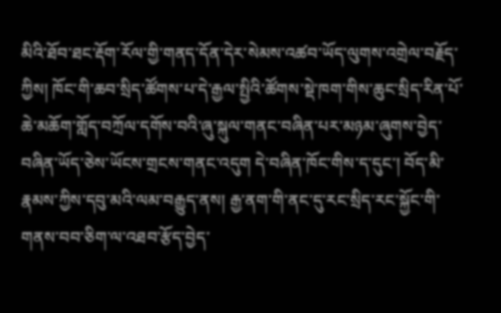མིའི་ཐོབ་ཐང་རྡོག་རོལ་གྱི་གནད་དོན་དེར་སེམས་འཚབ་ཡོད་ལུགས་འགྲེལ་བརྗོད་ཀྱིས། ཁོང་གི་ཆབ་སྲིད་ཚོགས་པ་དེ་རྒྱལ་སྤྱིའི་ཚོགས་སྡེ་ཁག་གིས་ཆུང་སྲིད་རིན་པོ་ཆེ་མཆོག་གློད་བཀྲོལ་དགོས་བའི་ཞུ་སྐུལ་གནང་བཞིན་པར་མཉམ་ཞུགས་བྱེད་བཞིན་ཡོད་ཅེས་ཡོངས་གྲངས་གནང་འདུག དེ་བཞིན་ཁོང་གིས་ད་དུང་། བོད་མི་རྣམས་ཀྱིས་དབུ་མའི་ལམ་བརྒྱུད་ནས། རྒྱ་ནག་གི་ནང་དུ་རང་སྲིད་རང་སྐྱོང་གི་གནས་བབ་ཅིག་ལ་འཐབ་རྩོད་བྱེད་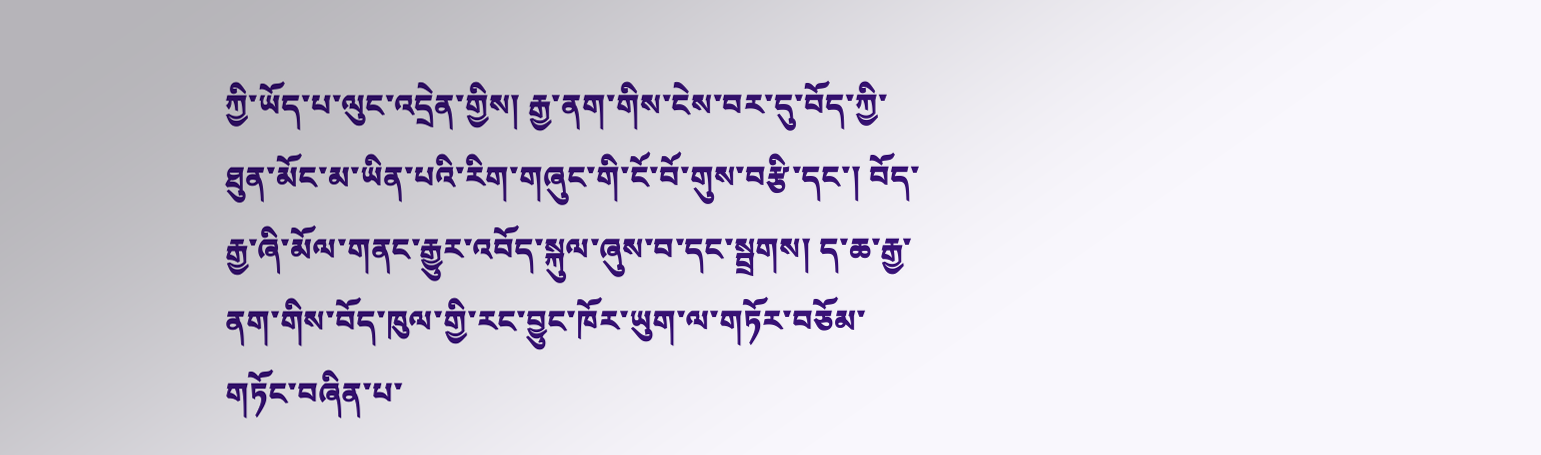ཀྱི་ཡོད་པ་ལུང་འདྲེན་གྱིས། རྒྱ་ནག་གིས་ངེས་བར་དུ་བོད་ཀྱི་ཐུན་མོང་མ་ཡིན་པའི་རིག་གཞུང་གི་ངོ་བོ་གུས་བརྩི་དང་། བོད་རྒྱ་ཞི་མོལ་གནང་རྒྱུར་འབོད་སྐུལ་ཞུས་བ་དང་སྦྲགས། ད་ཆ་རྒྱ་ནག་གིས་བོད་ཁུལ་གྱི་རང་བྱུང་ཁོར་ཡུག་ལ་གཏོར་བཅོམ་གཏོང་བཞིན་པ་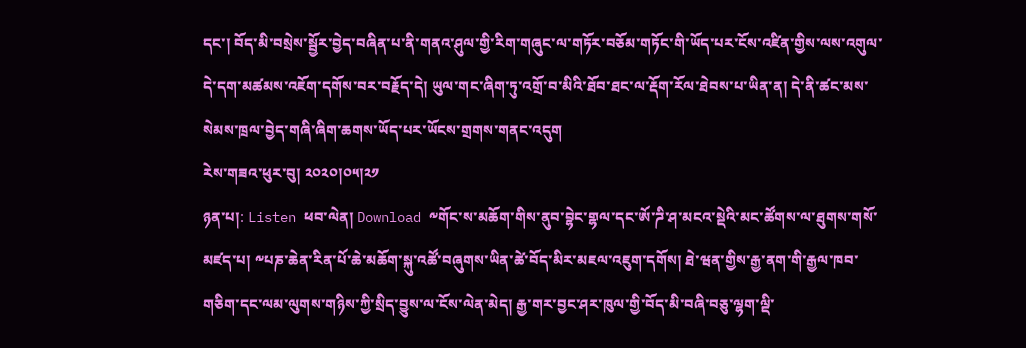དང་། བོད་མི་བསྲེས་སྦྱོར་བྱེད་བཞིན་པ་ནི་གནའ་ཤུལ་གྱི་རིག་གཞུང་ལ་གཏོར་བཅོམ་གཏོང་གི་ཡོད་པར་ངོས་འཛིན་གྱིས་ལས་འགུལ་དེ་དག་མཚམས་འཇོག་དགོས་བར་བརྗོད་དེ། ཡུལ་གང་ཞིག་ཏུ་འགྲོ་བ་མིའི་ཐོབ་ཐང་ལ་རྡོག་རོལ་ཐེབས་པ་ཡིན་ན། དེ་ནི་ཚང་མས་སེམས་ཁྲལ་བྱེད་གཞི་ཞིག་ཆགས་ཡོད་པར་ཡོངས་གྲགས་གནང་འདུག
རེས་གཟའ་ཕུར་བུ། ༢༠༢༠།༠༥།༢༡
ཉན་པ།: Listen ཕབ་ལེན། Download ༸གོང་ས་མཆོག་གིས་ནུབ་བྷེང་གྷལ་དང་ཨོ་ཌི་ཤ་མངའ་སྡེའི་མང་ཚོགས་ལ་ཐུགས་གསོ་མཛད་པ། ༸པཎ་ཆེན་རིན་པོ་ཆེ་མཆོག་སྐུ་འཚོ་བཞུགས་ཡིན་ཚེ་བོད་མིར་མཇལ་འཇུག་དགོས། ཐེ་ཝན་གྱིས་རྒྱ་ནག་གི་རྒྱལ་ཁབ་གཅིག་དང་ལམ་ལུགས་གཉིས་ཀྱི་སྲིད་བྱུས་ལ་ངོས་ལེན་མེད། རྒྱ་གར་བྱང་ཤར་ཁུལ་གྱི་བོད་མི་བཞི་བཅུ་ལྷག་ལྡི་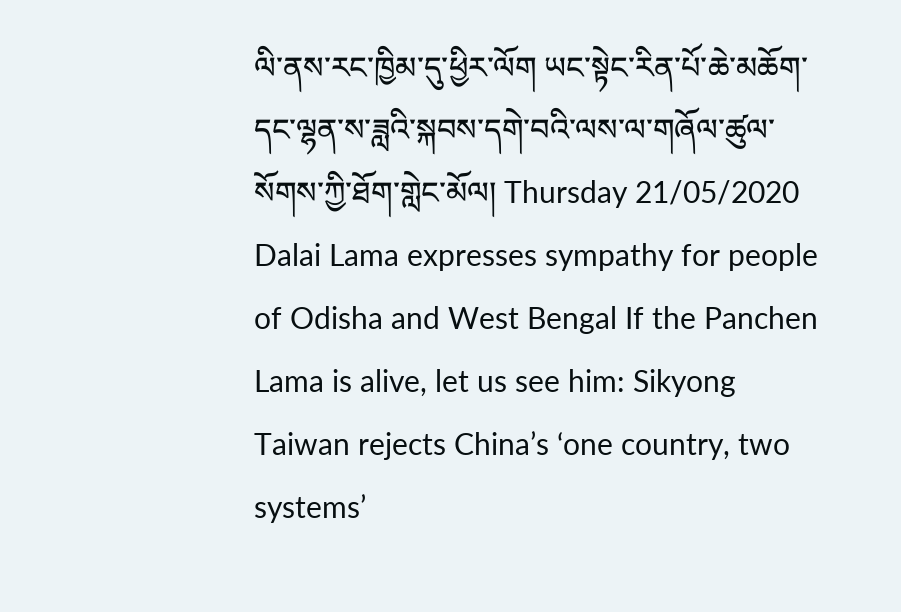ལི་ནས་རང་ཁྱིམ་དུ་ཕྱིར་ལོག ཡང་སྟེང་རིན་པོ་ཆེ་མཆོག་དང་ལྷན་ས་ཟླའི་སྐབས་དགེ་བའི་ལས་ལ་གཞོལ་ཚུལ་སོགས་ཀྱི་ཐོག་གླེང་མོལ། Thursday 21/05/2020 Dalai Lama expresses sympathy for people of Odisha and West Bengal If the Panchen Lama is alive, let us see him: Sikyong Taiwan rejects China’s ‘one country, two systems’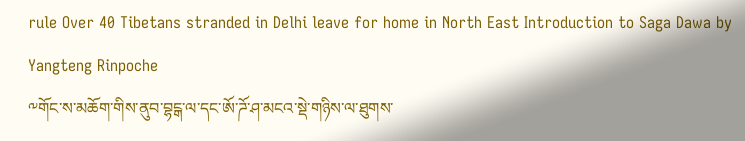rule Over 40 Tibetans stranded in Delhi leave for home in North East Introduction to Saga Dawa by Yangteng Rinpoche
༸གོང་ས་མཆོག་གིས་ནུབ་བྷངྒ་ལ་དང་ཨོ་ཌོ་ཤ་མངའ་སྡེ་གཉིས་ལ་ཐུགས་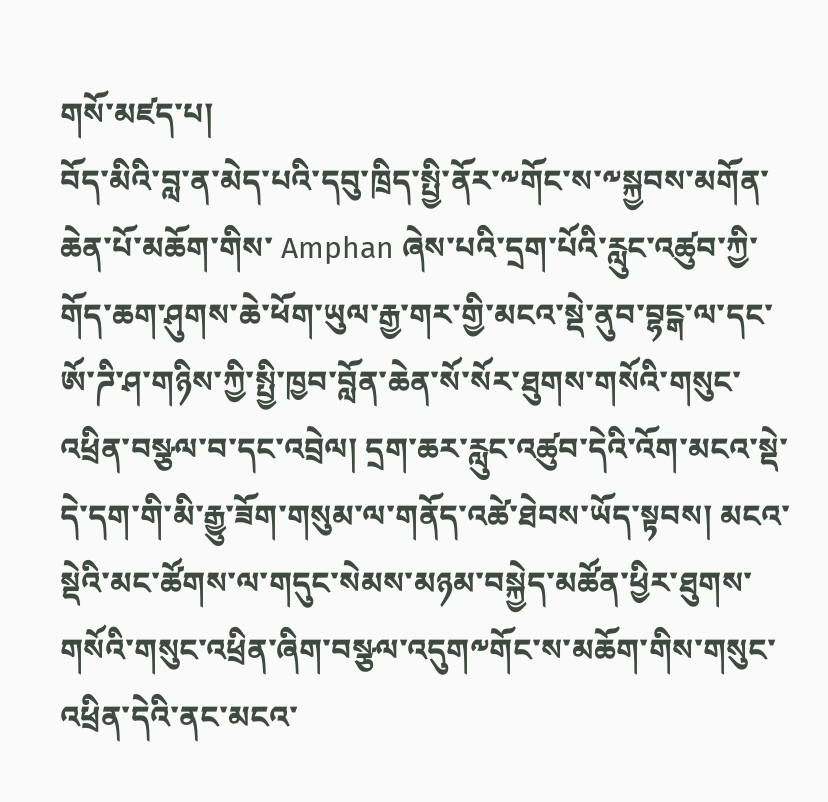གསོ་མཛད་པ།
བོད་མིའི་བླ་ན་མེད་པའི་དབུ་ཁྲིད་སྤྱི་ནོར་༸གོང་ས་༸སྐྱབས་མགོན་ཆེན་པོ་མཆོག་གིས་ Amphan ཞེས་པའི་དྲག་པོའི་རླུང་འཚུབ་ཀྱི་གོད་ཆག་ཤུགས་ཆེ་ཕོག་ཡུལ་རྒྱ་གར་གྱི་མངའ་སྡེ་ནུབ་བྷངྒ་ལ་དང་ཨོ་ཌི་ཤ་གཉིས་ཀྱི་སྤྱི་ཁྱབ་བློན་ཆེན་སོ་སོར་ཐུགས་གསོའི་གསུང་འཕྲིན་བསྩལ་བ་དང་འབྲེལ། དྲག་ཆར་རླུང་འཚུབ་དེའི་འོག་མངའ་སྡེ་དེ་དག་གི་མི་རྒྱུ་ཟོག་གསུམ་ལ་གནོད་འཚེ་ཐེབས་ཡོད་སྟབས། མངའ་སྡེའི་མང་ཚོགས་ལ་གདུང་སེམས་མཉམ་བསྐྱེད་མཚོན་ཕྱིར་ཐུགས་གསོའི་གསུང་འཕྲིན་ཞིག་བསྩལ་འདུག༸གོང་ས་མཆོག་གིས་གསུང་འཕྲིན་དེའི་ནང་མངའ་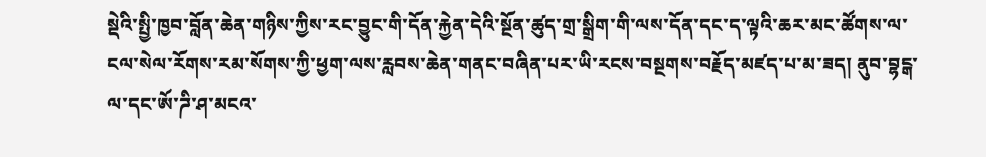སྡེའི་སྤྱི་ཁྱབ་བློན་ཆེན་གཉིས་ཀྱིས་རང་བྱུང་གི་དོན་རྐྱེན་དེའི་སྔོན་ཚུད་གྲ་སྒྲིག་གི་ལས་དོན་དང་ད་ལྟའི་ཆར་མང་ཚོགས་ལ་ངལ་སེལ་རོགས་རམ་སོགས་ཀྱི་ཕྱག་ལས་རླབས་ཆེན་གནང་བཞིན་པར་ཡི་རངས་བསྔགས་བརྗོད་མཛད་པ་མ་ཟད། ནུབ་བྷངྒ་ལ་དང་ཨོ་ཌི་ཤ་མངའ་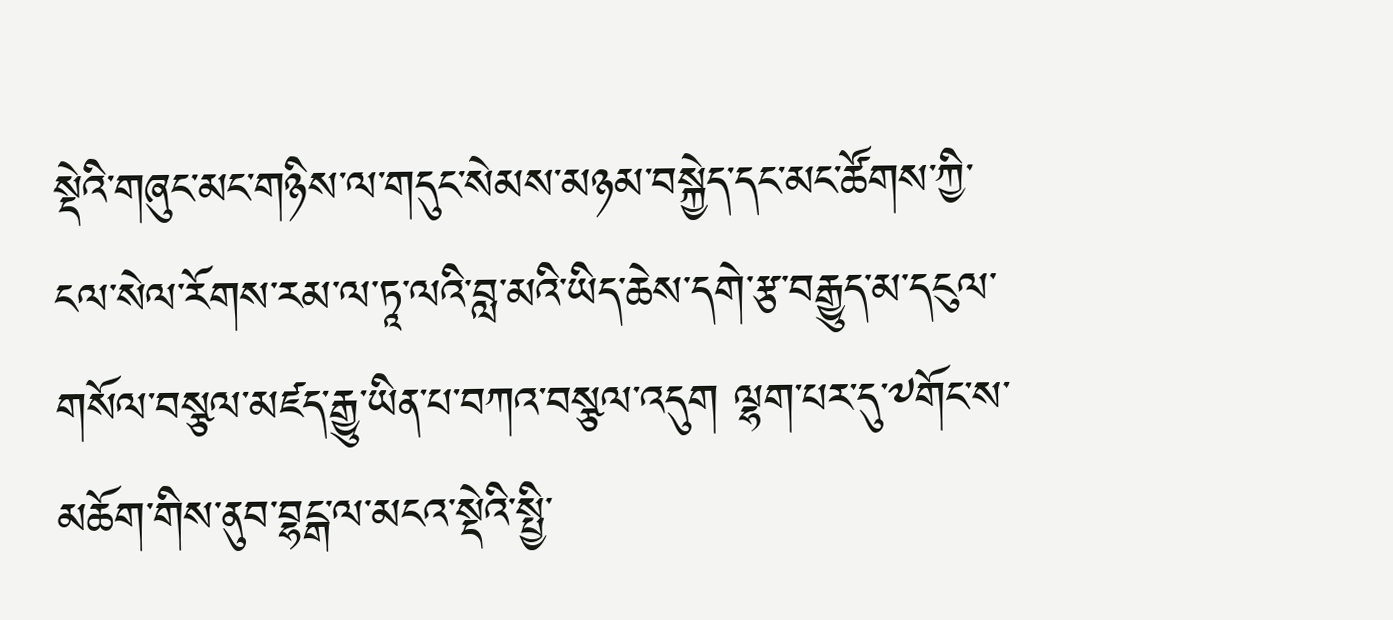སྡེའི་གཞུང་མང་གཉིས་ལ་གདུང་སེམས་མཉམ་བསྐྱེད་དང་མང་ཚོགས་ཀྱི་ངལ་སེལ་རོགས་རམ་ལ་ཏཱ་ལའི་བླ་མའི་ཡིད་ཆེས་དགེ་རྩ་བརྒྱུད་མ་དངུལ་གསོལ་བསྩལ་མཛད་རྒྱུ་ཡིན་པ་བཀའ་བསྩལ་འདུག ལྷག་པར་དུ་༸གོང་ས་མཆོག་གིས་ནུབ་བྷངྒ་ལ་མངའ་སྡེའི་སྤྱི་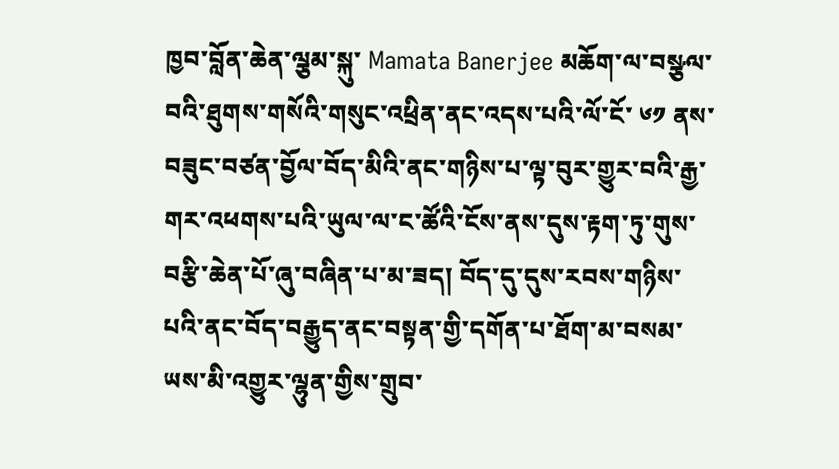ཁྱབ་བློན་ཆེན་ལྕམ་སྐུ་ Mamata Banerjee མཆོག་ལ་བསྩལ་བའི་ཐུགས་གསོའི་གསུང་འཕྲིན་ནང་འདས་པའི་ལོ་ངོ་ ༦༡ ནས་བཟུང་བཙན་བྱོལ་བོད་མིའི་ནང་གཉིས་པ་ལྟ་བུར་གྱུར་བའི་རྒྱ་གར་འཕགས་པའི་ཡུལ་ལ་ང་ཚོའི་ངོས་ནས་དུས་རྟག་ཏུ་གུས་བརྩི་ཆེན་པོ་ཞུ་བཞིན་པ་མ་ཟད། བོད་དུ་དུས་རབས་གཉིས་པའི་ནང་བོད་བརྒྱུད་ནང་བསྟན་གྱི་དགོན་པ་ཐོག་མ་བསམ་ཡས་མི་འགྱུར་ལྷུན་གྱིས་གྲུབ་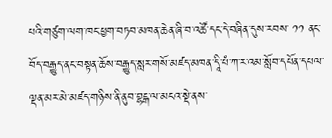པའི་གཙུག་ལག་ཁང་ཕྱག་བཏབ་མཁན་ཆེན་ཞི་བ་འཚོ་དང་དེ་བཞིན་དུས་རབས་ ༡༡ ནང་བོད་བརྒྱུད་ནང་བསྟན་ཆོས་བརྒྱུད་སླར་གསོ་མཛད་མཁན་དཱི་པཾ་ཀ་ར་འམ་སློབ་དཔོན་དཔལ་ལྡན་མར་མེ་མཛད་གཉིས་ནི་ནུབ་བྷངྒ་ལ་མངའ་སྡེ་ནས་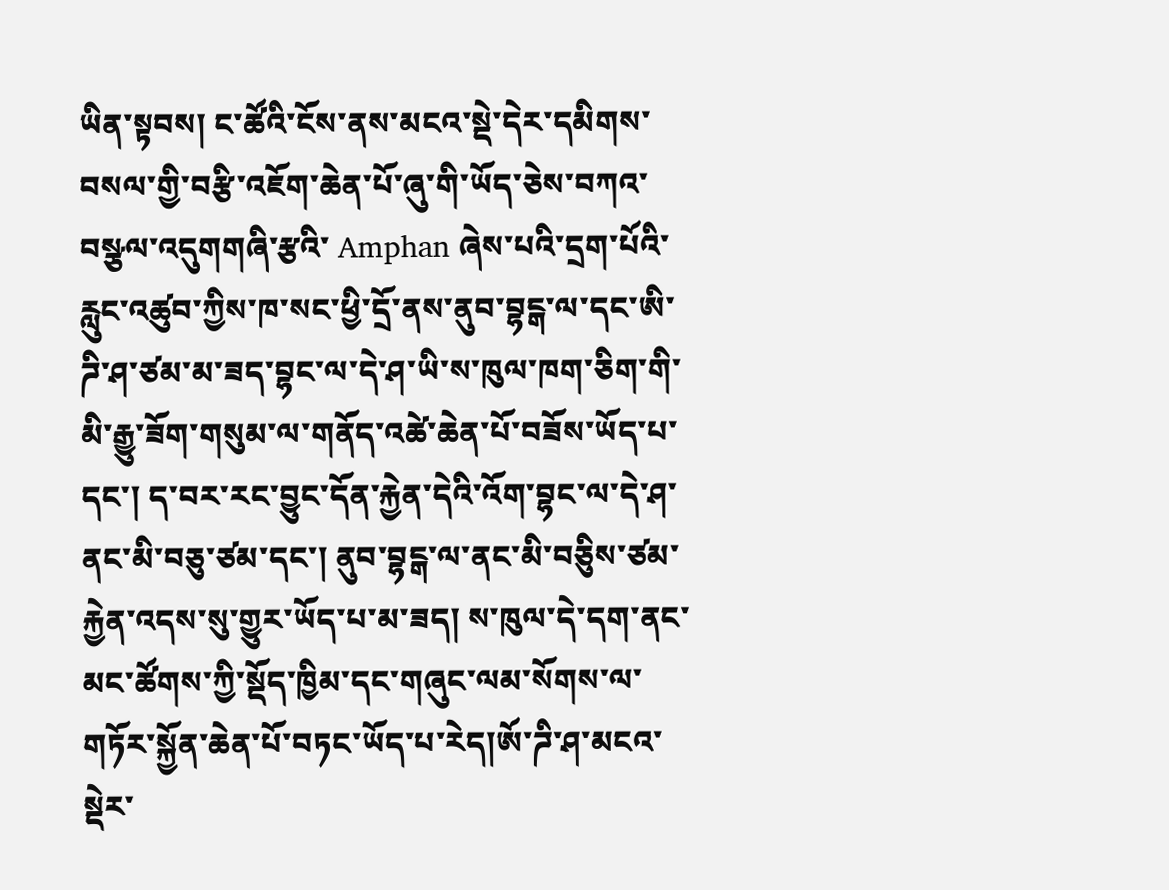ཡིན་སྟབས། ང་ཚོའི་ངོས་ནས་མངའ་སྡེ་དེར་དམིགས་བསལ་གྱི་བརྩི་འཇོག་ཆེན་པོ་ཞུ་གི་ཡོད་ཅེས་བཀའ་བསྩལ་འདུགགཞི་རྩའི་ Amphan ཞེས་པའི་དྲག་པོའི་རླུང་འཚུབ་ཀྱིས་ཁ་སང་ཕྱི་དྲོ་ནས་ནུབ་བྷངྒ་ལ་དང་ཨི་ཌི་ཤ་ཙམ་མ་ཟད་བྷང་ལ་དེ་ཤ་ཡི་ས་ཁུལ་ཁག་ཅིག་གི་མི་རྒྱུ་ཟོག་གསུམ་ལ་གནོད་འཚེ་ཆེན་པོ་བཟོས་ཡོད་པ་དང་། ད་བར་རང་བྱུང་དོན་རྐྱེན་དེའི་འོག་བྷང་ལ་དེ་ཤ་ནང་མི་བཅུ་ཙམ་དང་། ནུབ་བྷངྒ་ལ་ནང་མི་བཅིུས་ཙམ་རྐྱེན་འདས་སུ་གྱུར་ཡོད་པ་མ་ཟད། ས་ཁུལ་དེ་དག་ནང་མང་ཚོགས་ཀྱི་སྡོད་ཁྱིམ་དང་གཞུང་ལམ་སོགས་ལ་གཏོར་སྐྱོན་ཆེན་པོ་བཏང་ཡོད་པ་རེད།ཨོ་ཌི་ཤ་མངའ་སྡེར་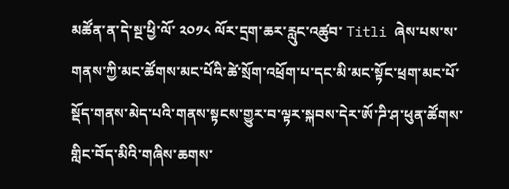མཚོན་ན་དེ་སྔ་ཕྱི་ལོ་ ༢༠༡༨ ལོར་དྲག་ཆར་རླུང་འཚུབ་ Titli ཞེས་པས་ས་གནས་ཀྱི་མང་ཚོགས་མང་པོའི་ཚེ་སྲོག་འཕྲོག་པ་དང་མི་མང་སྟོང་ཕྲག་མང་པོ་སྡོད་གནས་མེད་པའི་གནས་སྟངས་གྱུར་བ་ལྟར་སྐབས་དེར་ཨོ་ཌི་ཤ་ཕུན་ཚོགས་གླིང་བོད་མིའི་གཞིས་ཆགས་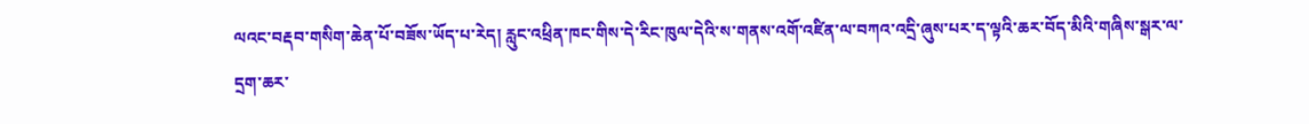ལའང་བརྡབ་གསིག་ཆེན་པོ་བཟོས་ཡོད་པ་རེད། རླུང་འཕྲིན་ཁང་གིས་དེ་རིང་ཁུལ་དེའི་ས་གནས་འགོ་འཛིན་ལ་བཀའ་འདྲི་ཞུས་པར་ད་ལྟའི་ཆར་བོད་མིའི་གཞིས་སྒར་ལ་དྲག་ཆར་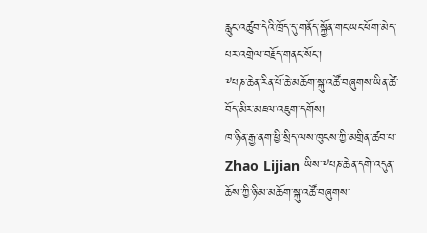རླུང་འཚུབ་དེའི་ཁྲོད་དུ་གནོད་སྐྱོན་གང་ཡང་ཕོག་མེད་པར་འགྲེལ་བརྗོད་གནང་སོང་།
༸པཎ་ཆེན་རིན་པོ་ཆེ་མཆོག་སྐུ་འཚོ་བཞུགས་ཡིན་ཚེ་བོད་མིར་མཇལ་འཇུག་དགོས།
ཁ་ཉིན་རྒྱ་ནག་ཕྱི་སྲིད་ལས་ཁུངས་ཀྱི་མགྲིན་ཚབ་པ་ Zhao Lijian ཡིས་༸པཎ་ཆེན་དགེ་འདུན་ཆོས་ཀྱི་ཉི་མ་མཆོག་སྐུ་འཚོ་བཞུགས་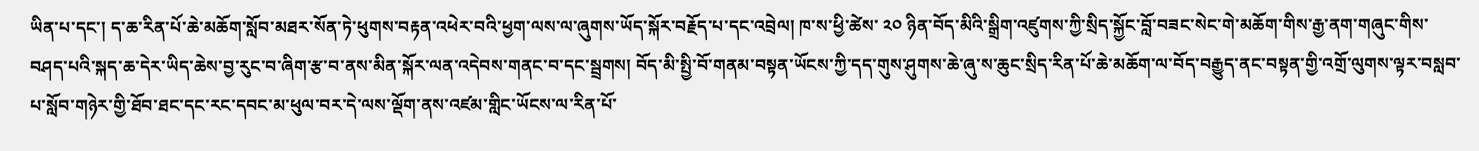ཡིན་པ་དང་། ད་ཆ་རིན་པོ་ཆེ་མཆོག་སློབ་མཐར་སོན་ཏེ་ཕུགས་བརྟན་འཕེར་བའི་ཕྱག་ལས་ལ་ཞུགས་ཡོད་སྐོར་བརྗོད་པ་དང་འབྲེལ། ཁ་ས་ཕྱི་ཚེས་ ༢༠ ཉིན་བོད་མིའི་སྒྲིག་འཛུགས་ཀྱི་སྲིད་སྐྱོང་བློ་བཟང་སེང་གེ་མཆོག་གིས་རྒྱ་ནག་གཞུང་གིས་བཤད་པའི་སྐད་ཆ་དེར་ཡིད་ཆེས་བྱ་རུང་བ་ཞིག་རྩ་བ་ནས་མིན་སྐོར་ལན་འདེབས་གནང་བ་དང་སྦྲགས། བོད་མི་སྤྱི་བོ་གནམ་བསྟན་ཡོངས་ཀྱི་དད་གུས་ཤུགས་ཆེ་ཞུ་ས་ཆུང་སྲིད་རིན་པོ་ཆེ་མཆོག་ལ་བོད་བརྒྱུད་ནང་བསྟན་གྱི་འགྲོ་ལུགས་ལྟར་བསླབ་པ་སློབ་གཉེར་གྱི་ཐོབ་ཐང་དང་རང་དབང་མ་ཕུལ་བར་དེ་ལས་ལྡོག་ནས་འཛམ་གླིང་ཡོངས་ལ་རིན་པོ་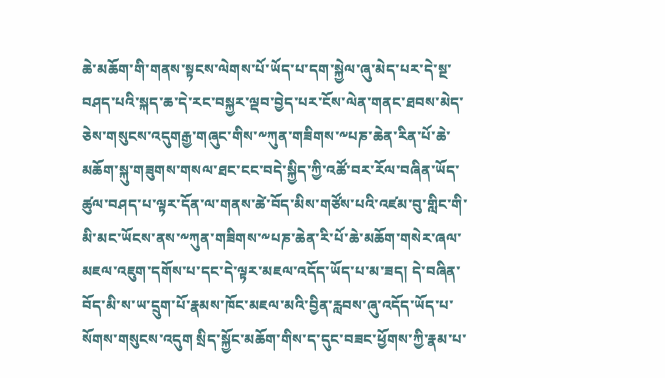ཆེ་མཆོག་གི་གནས་སྟངས་ལེགས་པོ་ཡོད་པ་དག་སྐྱེལ་ཞུ་མེད་པར་དེ་སྔ་བཤད་པའི་སྐད་ཆ་དེ་རང་བསྐྱར་ལྡབ་བྱེད་པར་ངོས་ལེན་གནང་ཐབས་མེད་ཅེས་གསུངས་འདུགརྒྱ་གཞུང་གིས་༸ཀུན་གཟིགས་༸པཎ་ཆེན་རིན་པོ་ཆེ་མཆོག་སྐུ་གཟུགས་གསལ་ཐང་ངང་བདེ་སྐྱིད་ཀྱི་འཚོ་བར་རོལ་བཞིན་ཡོད་ཚུལ་བཤད་པ་ལྟར་དོན་ལ་གནས་ཚེ་བོད་མིས་གཙོས་པའི་འཛམ་བུ་གླིང་གི་མི་མང་ཡོངས་ནས་༸ཀུན་གཟིགས་༸པཎ་ཆེན་རི་པོ་ཆེ་མཆོག་གསེར་ཞལ་མཇལ་འཇུག་དགོས་པ་དང་དེ་ལྟར་མཇལ་འདོད་ཡོད་པ་མ་ཟད། དེ་བཞིན་བོད་མི་ས་ཡ་དྲུག་པོ་རྣམས་ཁོང་མཇལ་མའི་བྱིན་རླབས་ཞུ་འདོད་ཡོད་པ་སོགས་གསུངས་འདུག སྲིད་སྐྱོང་མཆོག་གིས་ད་དུང་བཟང་ཕྱོགས་ཀྱི་རྣམ་པ་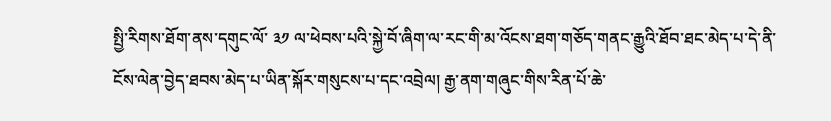སྤྱི་རིགས་ཐོག་ནས་དགུང་ལོ་ ༣༡ ལ་ཕེབས་པའི་སྐྱེ་བོ་ཞིག་ལ་རང་གི་མ་འོངས་ཐག་གཅོད་གནང་རྒྱུའི་ཐོབ་ཐང་མེད་པ་དེ་ནི་ངོས་ལེན་བྱེད་ཐབས་མེད་པ་ཡིན་སྐོར་གསུངས་པ་དང་འབྲེལ། རྒྱ་ནག་གཞུང་གིས་རིན་པོ་ཆེ་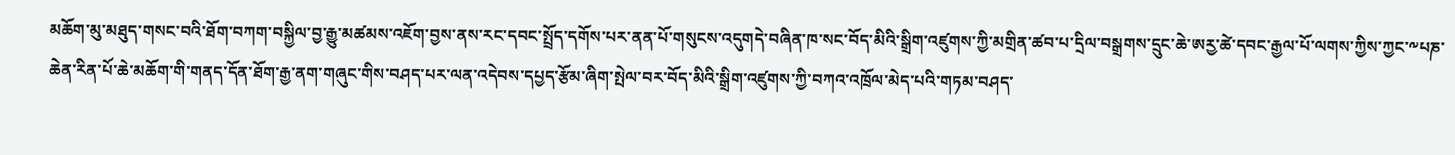མཆོག་མུ་མཐུད་གསང་བའི་ཐོག་བཀག་བསྐྱིལ་བྱ་རྒྱུ་མཚམས་འཇོག་བྱས་ནས་རང་དབང་སྤྲོད་དགོས་པར་ནན་པོ་གསུངས་འདུགདེ་བཞིན་ཁ་སང་བོད་མིའི་སྒྲིག་འཛུགས་ཀྱི་མགྲིན་ཚབ་པ་དྲིལ་བསྒྲགས་དྲུང་ཆེ་ཨརྱ་ཚེ་དབང་རྒྱལ་པོ་ལགས་ཀྱིས་ཀྱང་༸པཎ་ཆེན་རིན་པོ་ཆེ་མཆོག་གི་གནད་དོན་ཐོག་རྒྱ་ནག་གཞུང་གིས་བཤད་པར་ལན་འདེབས་དཔྱད་རྩོམ་ཞིག་སྤེལ་བར་བོད་མིའི་སྒྲིག་འཛུགས་ཀྱི་བཀའ་འཁྲོལ་མེད་པའི་གཏམ་བཤད་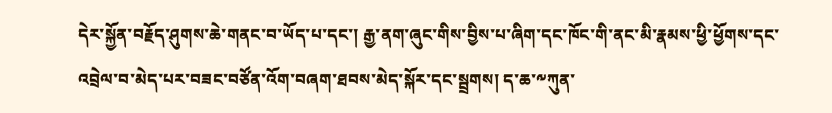དེར་སྐྱོན་བརྗོད་ཤུགས་ཆེ་གནང་བ་ཡོད་པ་དང་། རྒྱ་ནག་ཞུང་གིས་བྱིས་པ་ཞིག་དང་ཁོང་གི་ནང་མི་རྣམས་ཕྱི་ཕྱོགས་དང་འབྲེལ་བ་མེད་པར་བཟང་བཙོན་འོག་བཞག་ཐབས་མེད་སྐོར་དང་སྦྲགས། ད་ཆ་༸ཀུན་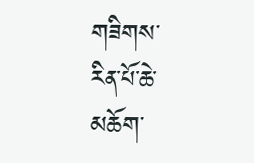གཟིགས་ རིན་པོ་ཆེ་མཆོག་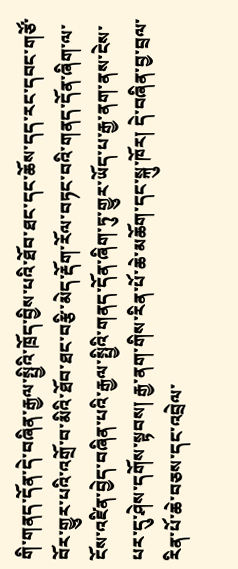གི་གནད་དོན་དེ་བཞིན་རྒྱལ་སྤྱིའི་ཁྲོད་བྱིས་པའི་ཐོབ་ཐང་དང་ཆོས་དད་རང་དབང་གཙོ་བོར་གྱུར་པའི་འགྲོ་བ་མིའི་ཐོབ་ཐང་བརྩི་མེད་རྡོག་རོལ་བཏང་བའི་གནད་དོན་ཞིག་ལ་ངོས་འཛིན་བྱེད་བཞིན་པའི་རྒྱལ་སྤྱིའི་གནད་དོན་ཞིག་ཏུ་གྱུར་ཡོད་པ་རྒྱ་ནག་ནས་ངེས་པར་དུ་ཤེས་དགོས་སྟབས། རྒྱ་ནག་གིས་རིན་པོ་ཆེ་མཆོག་དང་སྐུ་ཁོར། དེ་བཞིན་བྱ་བྲལ་རིན་པོ་ཆེ་བཅས་དང་འབྲེལ་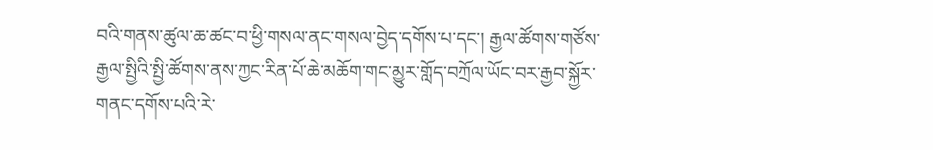བའི་གནས་ཚུལ་ཆ་ཚང་བ་ཕྱི་གསལ་ནང་གསལ་བྱེད་དགོས་པ་དང་། རྒྱལ་ཚོགས་གཙོས་རྒྱལ་སྤྱིའི་སྤྱི་ཚོགས་ནས་ཀྱང་རིན་པོ་ཆེ་མཆོག་གང་མྱུར་གློད་བཀྲོལ་ཡོང་བར་རྒྱབ་སྐྱོར་གནང་དགོས་པའི་རེ་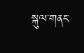སྐུལ་གནང་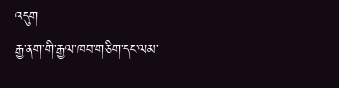འདུག
རྒྱ་ནག་གི་རྒྱལ་ཁབ་གཅིག་དང་ལམ་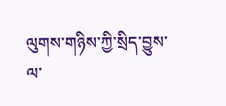ལུགས་གཉིས་ཀྱི་སྲིད་བྱུས་ལ་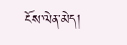ངོས་ལེན་མེད།